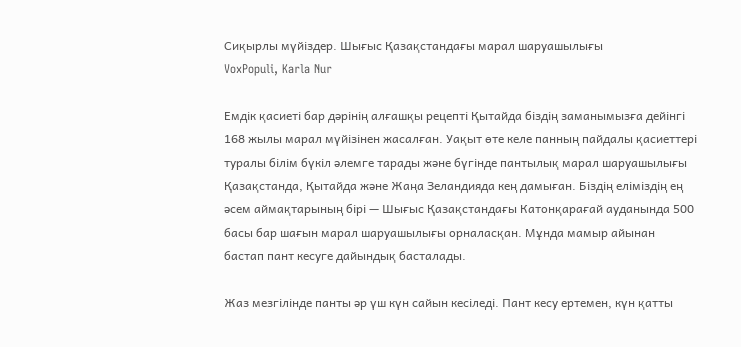Сиқырлы мүйіздер. Шығыс Қазақстандағы марал шаруашылығы
VoxPopuli, Karla Nur

Емдік қасиеті бар дәрінің алғашқы рецепті Қытайда біздің заманымызға дейінгі 168 жылы марал мүйізінен жасалған. Уақыт өте келе панның пайдалы қасиеттері туралы білім бүкіл әлемге тарады және бүгінде пантылық марал шаруашылығы Қазақстанда, Қытайда және Жаңа Зеландияда кең дамыған. Біздің еліміздің ең әсем аймақтарының бірі — Шығыс Қазақстандағы Катонқарағай ауданында 500 басы бар шағын марал шаруашылығы орналасқан. Мұнда мамыр айынан бастап пант кесуге дайындық басталады.

Жаз мезгілінде панты әр үш күн сайын кесіледі. Пант кесу ертемен, күн қатты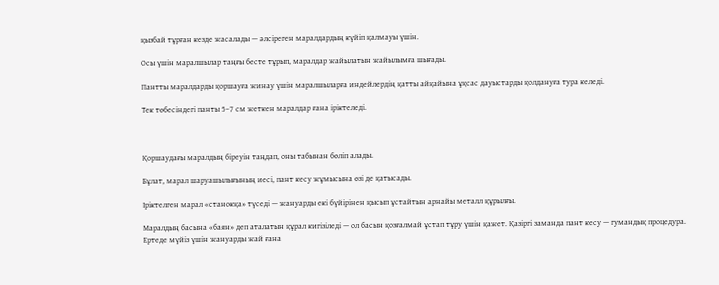қызбай тұрған кезде жасалады — әлсіреген маралдардың күйіп қалмауы үшін.

Осы үшін маралшылар таңғы бесте тұрып, маралдар жайылатын жайылымға шығады.

Пантты маралдарды қоршауға жинау үшін маралшыларға индейлердің қатты айқайына ұқсас дауыстарды қолдануға тура келеді.

Тек төбесіндегі панты 5–7 см жеткен маралдар ғана іріктеледі.



Қоршаудағы маралдың біреуін таңдап, оны табынан бөліп алады.

Бұлат, марал шаруашылығының иесі, пант кесу жұмысына өзі де қатысады.

Іріктелген марал «станокқа» түседі — жануарды екі бүйірінен қысып ұстайтын арнайы металл құрылғы.

Маралдың басына «баян» деп аталатын құрал кигізіледі — ол басын қозғалмай ұстап тұру үшін қажет. Қазіргі заманда пант кесу — гумандық процедура. Ертеде мүйіз үшін жануарды жай ғана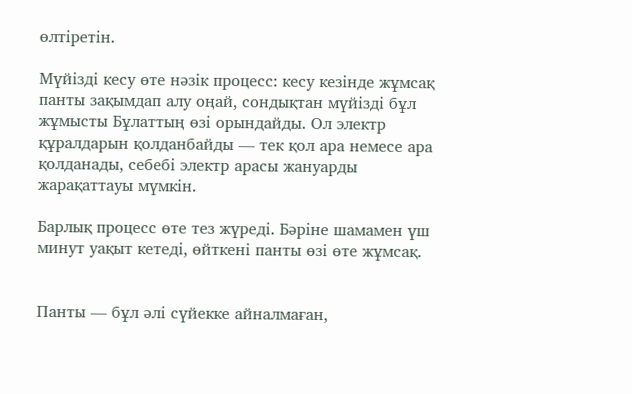өлтіретін.

Мүйізді кесу өте нәзік процесс: кесу кезінде жұмсақ панты зақымдап алу оңай, сондықтан мүйізді бұл жұмысты Бұлаттың өзі орындайды. Ол электр құралдарын қолданбайды — тек қол ара немесе ара қолданады, себебі электр арасы жануарды жарақаттауы мүмкін.

Барлық процесс өте тез жүреді. Бәріне шамамен үш минут уақыт кетеді, өйткені панты өзі өте жұмсақ.


Панты — бұл әлі сүйекке айналмаған,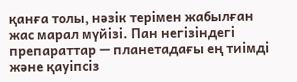қанға толы, нәзік терімен жабылған жас марал мүйізі. Пан негізіндегі препараттар — планетадағы ең тиімді және қауіпсіз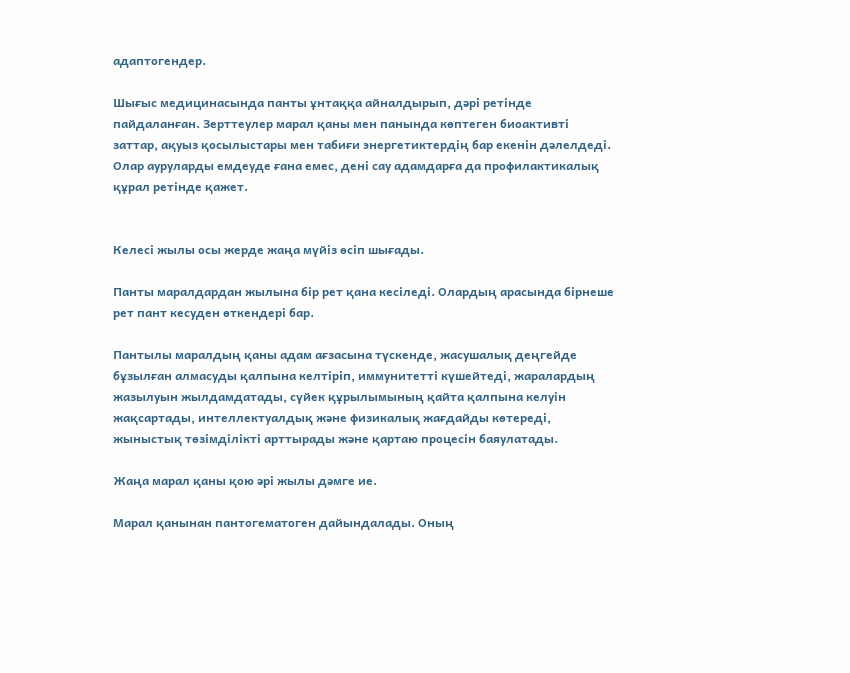адаптогендер.

Шығыс медицинасында панты ұнтаққа айналдырып, дәрі ретінде пайдаланған. Зерттеулер марал қаны мен панында көптеген биоактивті заттар, ақуыз қосылыстары мен табиғи энергетиктердің бар екенін дәлелдеді. Олар ауруларды емдеуде ғана емес, дені сау адамдарға да профилактикалық құрал ретінде қажет.


Келесі жылы осы жерде жаңа мүйіз өсіп шығады.

Панты маралдардан жылына бір рет қана кесіледі. Олардың арасында бірнеше рет пант кесуден өткендері бар.

Пантылы маралдың қаны адам ағзасына түскенде, жасушалық деңгейде бұзылған алмасуды қалпына келтіріп, иммунитетті күшейтеді, жаралардың жазылуын жылдамдатады, сүйек құрылымының қайта қалпына келуін жақсартады, интеллектуалдық және физикалық жағдайды көтереді, жыныстық төзімділікті арттырады және қартаю процесін баяулатады.

Жаңа марал қаны қою әрі жылы дәмге ие.

Марал қанынан пантогематоген дайындалады. Оның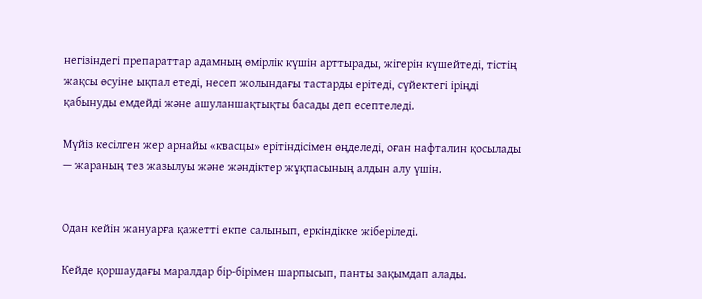негізіндегі препараттар адамның өмірлік күшін арттырады, жігерін күшейтеді, тістің жақсы өсуіне ықпал етеді, несеп жолындағы тастарды ерітеді, сүйектегі іріңді қабынуды емдейді және ашуланшақтықты басады деп есептеледі.

Мүйіз кесілген жер арнайы «квасцы» ерітіндісімен өңделеді, оған нафталин қосылады — жараның тез жазылуы және жәндіктер жұқпасының алдын алу үшін.


Одан кейін жануарға қажетті екпе салынып, еркіндікке жіберіледі.

Кейде қоршаудағы маралдар бір-бірімен шарпысып, панты зақымдап алады.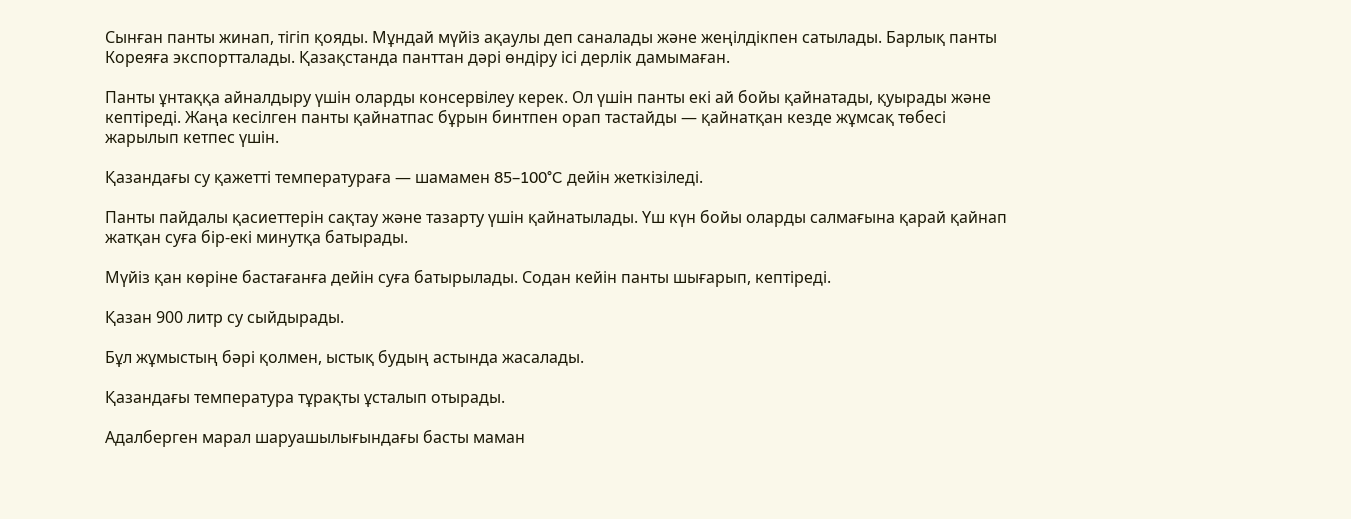Сынған панты жинап, тігіп қояды. Мұндай мүйіз ақаулы деп саналады және жеңілдікпен сатылады. Барлық панты Кореяға экспортталады. Қазақстанда панттан дәрі өндіру ісі дерлік дамымаған.

Панты ұнтаққа айналдыру үшін оларды консервілеу керек. Ол үшін панты екі ай бойы қайнатады, қуырады және кептіреді. Жаңа кесілген панты қайнатпас бұрын бинтпен орап тастайды — қайнатқан кезде жұмсақ төбесі жарылып кетпес үшін.

Қазандағы су қажетті температураға — шамамен 85–100°C дейін жеткізіледі.

Панты пайдалы қасиеттерін сақтау және тазарту үшін қайнатылады. Үш күн бойы оларды салмағына қарай қайнап жатқан суға бір-екі минутқа батырады.

Мүйіз қан көріне бастағанға дейін суға батырылады. Содан кейін панты шығарып, кептіреді.

Қазан 900 литр су сыйдырады.

Бұл жұмыстың бәрі қолмен, ыстық будың астында жасалады.

Қазандағы температура тұрақты ұсталып отырады.

Адалберген марал шаруашылығындағы басты маман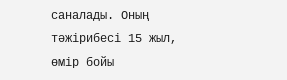саналады. Оның тәжірибесі 15 жыл, өмір бойы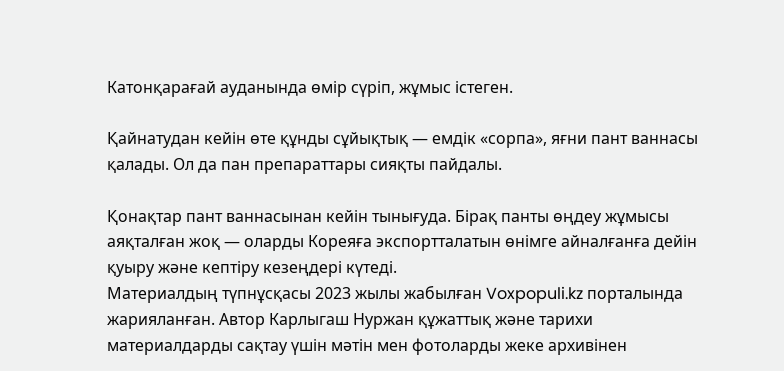Катонқарағай ауданында өмір сүріп, жұмыс істеген.

Қайнатудан кейін өте құнды сұйықтық — емдік «сорпа», яғни пант ваннасы қалады. Ол да пан препараттары сияқты пайдалы.

Қонақтар пант ваннасынан кейін тынығуда. Бірақ панты өңдеу жұмысы аяқталған жоқ — оларды Кореяға экспортталатын өнімге айналғанға дейін қуыру және кептіру кезеңдері күтеді.
Материалдың түпнұсқасы 2023 жылы жабылған Voxpopuli.kz порталында жарияланған. Автор Карлыгаш Нуржан құжаттық және тарихи материалдарды сақтау үшін мәтін мен фотоларды жеке архивінен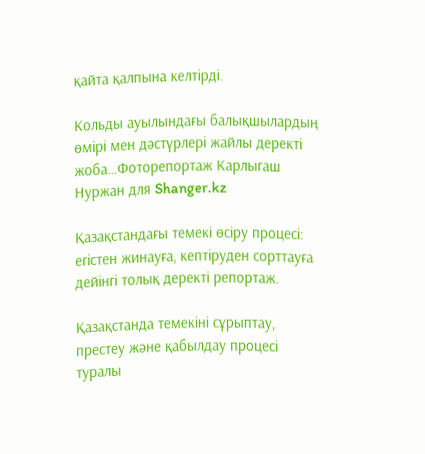қайта қалпына келтірді.

Кольды ауылындағы балықшылардың өмірі мен дәстүрлері жайлы деректі жоба…Фоторепортаж Карлыгаш Нуржан для Shanger.kz

Қазақстандағы темекі өсіру процесі: егістен жинауға, кептіруден сорттауға дейінгі толық деректі репортаж.

Қазақстанда темекіні сұрыптау, престеу және қабылдау процесі туралы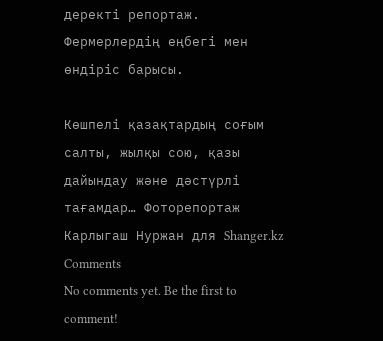деректі репортаж. Фермерлердің еңбегі мен өндіріс барысы.

Көшпелі қазақтардың соғым салты, жылқы сою, қазы дайындау және дәстүрлі тағамдар… Фоторепортаж Карлыгаш Нуржан для Shanger.kz
Comments
No comments yet. Be the first to comment!